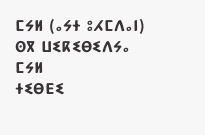ⵎⵢⵍ (ⴰⵢⵜ ⵓⵃⵎⴷⴰⵏ)
ⵙⴳ ⵡⵉⴽⵉⴱⵉⴷⵢⴰ
ⵎⵢⵍ
ⵜⵉⴱⴹⵉ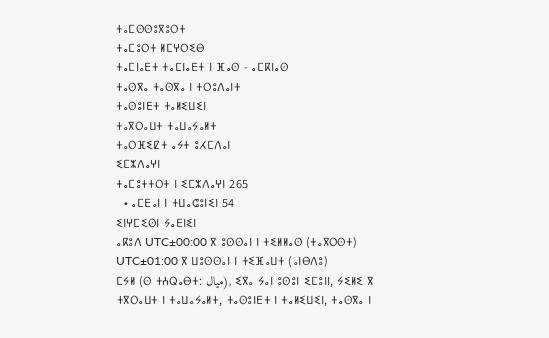ⵜⴰⵎⵙⵙⵓⴳⵓⵔⵜ
ⵜⴰⵎⵓⵔⵜ ⵍⵎⵖⵔⵉⴱ
ⵜⴰⵎⵏⴰⴹⵜ ⵜⴰⵎⵏⴰⴹⵜ ⵏ ⴼⴰⵙ - ⴰⵎⴽⵏⴰⵙ
ⵜⴰⵙⴳⴰ ⵜⴰⵙⴳⴰ ⵏ ⵜⵔⵓⴷⴰⵏⵜ
ⵜⴰⵙⵓⵏⴹⵜ ⵜⴰⵍⵉⵡⵉⵏ
ⵜⴰⴳⵔⴰⵡⵜ ⵜⴰⵡⴰⵢⴰⵍⵜ
ⵜⴰⵔⴼⵉⵇⵜ ⴰⵢⵜ ⵓⵃⵎⴷⴰⵏ
ⵉⵎⵣⴷⴰⵖⵏ
ⵜⴰⵎⵓⵜⵜⵔⵜ ⵏ ⵉⵎⵣⴷⴰⵖⵏ 265
  • ⴰⵎⴹⴰⵏ ⵏ ⵜⵡⴰⵛⵓⵏⵉⵏ 54
ⵉⵏⵖⵎⵉⵙⵏ ⵢⴰⴹⵏⵉⵏ
ⴰⴽⵓⴷ UTC±00:00 ⴳ ⵓⵙⵙⴰⵏ ⵏ ⵜⵉⵍⵍⴰⵙ (ⵜⴰⴳⵔⵙⵜ)
UTC±01:00 ⴳ ⵡⵓⵙⵙⴰⵏ ⵏ ⵜⵉⴼⴰⵡⵜ (ⴰⵏⴱⴷⵓ)
ⵎⵢⵍ (ⵙ ⵜⵄⵕⴰⴱⵜ: ميال), ⵉⴳⴰ ⵢⴰⵏ ⵓⵙⵓⵏ ⵉⵎⵓⵏⵏ, ⵢⵉⵍⵉ ⴳ ⵜⴳⵔⴰⵡⵜ ⵏ ⵜⴰⵡⴰⵢⴰⵍⵜ, ⵜⴰⵙⵓⵏⴹⵜ ⵏ ⵜⴰⵍⵉⵡⵉⵏ, ⵜⴰⵙⴳⴰ ⵏ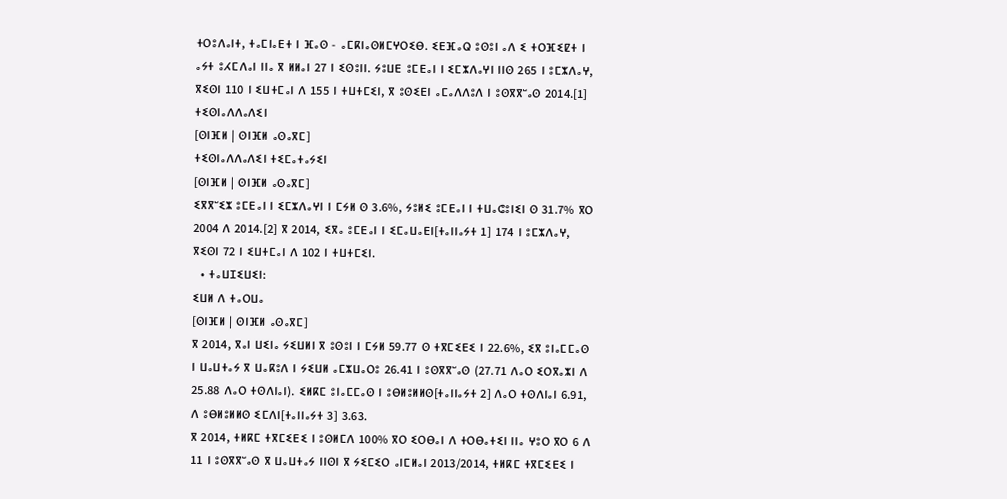ⵜⵔⵓⴷⴰⵏⵜ, ⵜⴰⵎⵏⴰⴹⵜ ⵏ ⴼⴰⵙ - ⴰⵎⴽⵏⴰⵙⵍⵎⵖⵔⵉⴱ. ⵉⴹⴼⴰⵕ ⵓⵙⵓⵏ ⴰⴷ ⵉ ⵜⵔⴼⵉⵇⵜ ⵏ ⴰⵢⵜ ⵓⵃⵎⴷⴰⵏ ⵏⵏⴰ ⴳ ⵍⵍⴰⵏ 27 ⵏ ⵉⵙⵓⵏⵏ. ⵢⵓⵡⴹ ⵓⵎⴹⴰⵏ ⵏ ⵉⵎⵣⴷⴰⵖⵏ ⵏⵏⵙ 265 ⵏ ⵓⵎⵣⴷⴰⵖ, ⴳⵉⵙⵏ 110 ⵏ ⵉⵡⵜⵎⴰⵏ ⴷ 155 ⵏ ⵜⵡⵜⵎⵉⵏ, ⴳ ⵓⵙⵉⴹⵏ ⴰⵎⴰⴷⴷⵓⴷ ⵏ ⵓⵙⴳⴳⵯⴰⵙ 2014.[1]
ⵜⵉⵙⵏⴰⴷⴷⴰⴷⵉⵏ
[ⵙⵏⴼⵍ | ⵙⵏⴼⵍ ⴰⵙⴰⴳⵎ]
ⵜⵉⵙⵏⴰⴷⴷⴰⴷⵉⵏ ⵜⵉⵎⴰⵜⴰⵢⵉⵏ
[ⵙⵏⴼⵍ | ⵙⵏⴼⵍ ⴰⵙⴰⴳⵎ]
ⵉⴳⴳⵯⵉⵣ ⵓⵎⴹⴰⵏ ⵏ ⵉⵎⵣⴷⴰⵖⵏ ⵏ ⵎⵢⵍ ⵙ 3.6%, ⵢⵓⵍⵉ ⵓⵎⴹⴰⵏ ⵏ ⵜⵡⴰⵛⵓⵏⵉⵏ ⵙ 31.7% ⴳⵔ 2004 ⴷ 2014.[2] ⴳ 2014, ⵉⴳⴰ ⵓⵎⴹⴰⵏ ⵏ ⵉⵎⴰⵡⴰⴹⵏ[ⵜⴰⵏⵏⴰⵢⵜ 1] 174 ⵏ ⵓⵎⵣⴷⴰⵖ, ⴳⵉⵙⵏ 72 ⵏ ⵉⵡⵜⵎⴰⵏ ⴷ 102 ⵏ ⵜⵡⵜⵎⵉⵏ.
  • ⵜⴰⵡⵊⵉⵡⵉⵏ:
ⵉⵡⵍ ⴷ ⵜⴰⵔⵡⴰ
[ⵙⵏⴼⵍ | ⵙⵏⴼⵍ ⴰⵙⴰⴳⵎ]
ⴳ 2014, ⴳⴰⵏ ⵡⵉⵏⴰ ⵢⵉⵡⵍⵏ ⴳ ⵓⵙⵓⵏ ⵏ ⵎⵢⵍ 59.77 ⵙ ⵜⴳⵎⵉⴹⵉ ⵏ 22.6%, ⵉⴳ ⵓⵏⴰⵎⵎⴰⵙ ⵏ ⵡⴰⵡⵜⴰⵢ ⴳ ⵡⴰⴽⵓⴷ ⵏ ⵢⵉⵡⵍ ⴰⵎⵣⵡⴰⵔⵓ 26.41 ⵏ ⵓⵙⴳⴳⵯⴰⵙ (27.71 ⴷⴰⵔ ⵉⵔⴳⴰⵣⵏ ⴷ 25.88 ⴷⴰⵔ ⵜⵙⴷⵏⴰⵏ). ⵉⵍⴽⵎ ⵓⵏⴰⵎⵎⴰⵙ ⵏ ⵓⴱⵍⵓⵍⵍⵙ[ⵜⴰⵏⵏⴰⵢⵜ 2] ⴷⴰⵔ ⵜⵙⴷⵏⴰⵏ 6.91, ⴷ ⵓⴱⵍⵓⵍⵍⵙ ⵉⵎⴷⵏ[ⵜⴰⵏⵏⴰⵢⵜ 3] 3.63.
ⴳ 2014, ⵜⵍⴽⵎ ⵜⴳⵎⵉⴹⵉ ⵏ ⵓⵙⵍⵎⴷ 100% ⴳⵔ ⵉⵔⴱⴰⵏ ⴷ ⵜⵔⴱⴰⵜⵉⵏ ⵏⵏⴰ ⵖⵓⵔ ⴳⵔ 6 ⴷ 11 ⵏ ⵓⵙⴳⴳⵯⴰⵙ ⴳ ⵡⴰⵡⵜⴰⵢ ⵏⵏⵙⵏ ⴳ ⵢⵉⵎⵉⵔ ⴰⵏⵎⵍⴰⵏ 2013/2014, ⵜⵍⴽⵎ ⵜⴳⵎⵉⴹⵉ ⵏ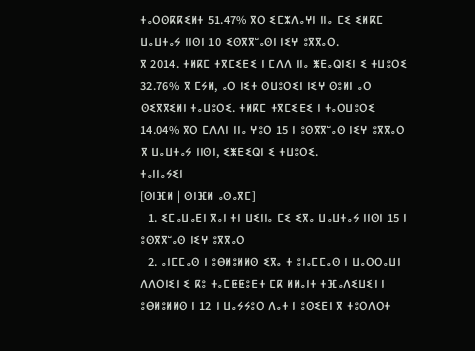ⵜⴰⵔⵙⴽⴽⵉⵍⵜ 51.47% ⴳⵔ ⵉⵎⵣⴷⴰⵖⵏ ⵏⵏⴰ ⵎⵉ ⵉⵍⴽⵎ ⵡⴰⵡⵜⴰⵢ ⵏⵏⵙⵏ 10 ⵉⵙⴳⴳⵯⴰⵙⵏ ⵏⵉⵖ ⵓⴳⴳⴰⵔ.
ⴳ 2014. ⵜⵍⴽⵎ ⵜⴳⵎⵉⴹⵉ ⵏ ⵎⴷⴷ ⵏⵏⴰ ⵥⴹⴰⵕⵏⵉⵏ ⵉ ⵜⵡⵓⵔⵉ 32.76% ⴳ ⵎⵢⵍ, ⴰⵔ ⵏⵉⵜ ⵙⵡⵓⵔⵉⵏ ⵏⵉⵖ ⵙⵓⵍⵏ ⴰⵔ ⵙⵉⴳⴳⵉⵍⵏ ⵜⴰⵡⵓⵔⵉ. ⵜⵍⴽⵎ ⵜⴳⵎⵉⴹⵉ ⵏ ⵜⴰⵔⵡⵓⵔⵉ 14.04% ⴳⵔ ⵎⴷⴷⵏ ⵏⵏⴰ ⵖⵓⵔ 15 ⵏ ⵓⵙⴳⴳⵯⴰⵙ ⵏⵉⵖ ⵓⴳⴳⴰⵔ ⴳ ⵡⴰⵡⵜⴰⵢ ⵏⵏⵙⵏ, ⵉⵥⴹⵉⵕⵏ ⵉ ⵜⵡⵓⵔⵉ.
ⵜⴰⵏⵏⴰⵢⵉⵏ
[ⵙⵏⴼⵍ | ⵙⵏⴼⵍ ⴰⵙⴰⴳⵎ]
  1. ⵉⵎⴰⵡⴰⴹⵏ ⴳⴰⵏ ⵜⵏ ⵡⵉⵏⵏⴰ ⵎⵉ ⵉⴳⴰ ⵡⴰⵡⵜⴰⵢ ⵏⵏⵙⵏ 15 ⵏ ⵓⵙⴳⴳⵯⴰⵙ ⵏⵉⵖ ⵓⴳⴳⴰⵔ
  2. ⴰⵏⵎⵎⴰⵙ ⵏ ⵓⴱⵍⵓⵍⵍⵙ ⵉⴳⴰ ⵜ ⵓⵏⴰⵎⵎⴰⵙ ⵏ ⵡⴰⵔⵔⴰⵡⵏ ⴷⴷⵔⵏⵉⵏ ⵉ ⴽⵓ ⵜⴰⵎⵟⵟⵓⴹⵜ ⵎⴽ ⵍⵍⴰⵏⵜ ⵜⴼⴰⴷⵉⵡⵉⵏ ⵏ ⵓⴱⵍⵓⵍⵍⵙ ⵏ 12 ⵏ ⵡⴰⵢⵢⵓⵔ ⴷⴰⵜ ⵏ ⵓⵙⵉⴹⵏ ⴳ ⵜⵓⵔⴷⵔⵜ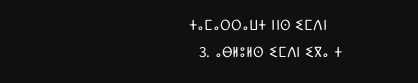ⵜⴰⵎⴰⵔⵔⴰⵡⵜ ⵏⵏⵙ ⵉⵎⴷⵏ
  3. ⴰⴱⵍⵓⵍⵙ ⵉⵎⴷⵏ ⵉⴳⴰ ⵜ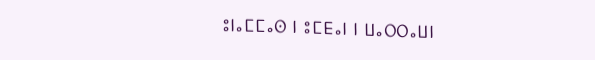ⵓⵏⴰⵎⵎⴰⵙ ⵏ ⵓⵎⴹⴰⵏ ⵏ ⵡⴰⵔⵔⴰⵡⵏ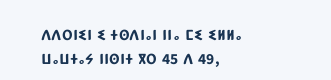ⴷⴷⵔⵏⵉⵏ ⵉ ⵜⵙⴷⵏⴰⵏ ⵏⵏⴰ ⵎⵉ ⵉⵍⵍⴰ ⵡⴰⵡⵜⴰⵢ ⵏⵏⵙⵏⵜ ⴳⵔ 45 ⴷ 49,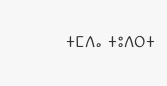ⵜⵎⴷⴰ ⵜⵓⴷⵔⵜ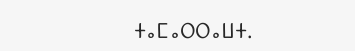ⵜⴰⵎⴰⵔⵔⴰⵡⵜ.